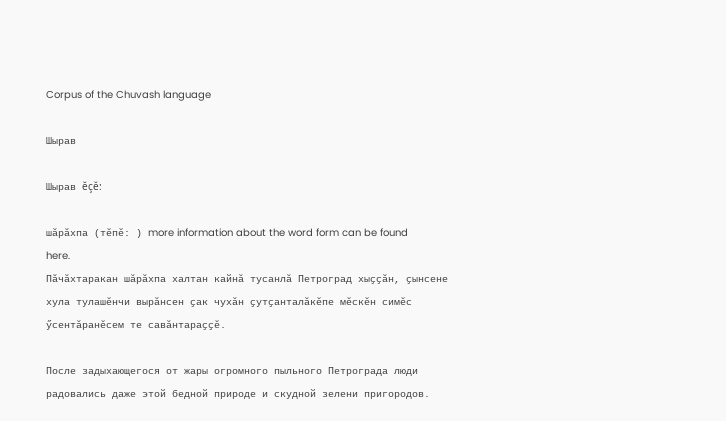Corpus of the Chuvash language

Шырав

Шырав ĕçĕ:

шӑрӑхпа (тĕпĕ: ) more information about the word form can be found here.
Пӑчӑхтаракан шӑрӑхпа халтан кайнӑ тусанлӑ Петроград хыҫҫӑн, ҫынсене хула тулашӗнчи вырӑнсен ҫак чухӑн ҫутҫанталӑкӗпе мӗскӗн симӗс ӳсентӑранӗсем те савӑнтараҫҫӗ.

После задыхающегося от жары огромного пыльного Петрограда люди радовались даже этой бедной природе и скудной зелени пригородов.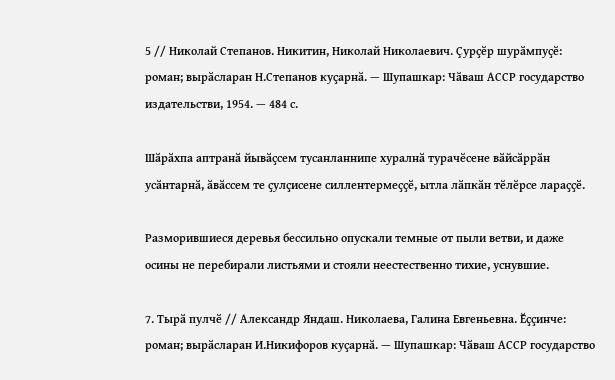5 // Николай Степанов. Никитин, Николай Николаевич. Ҫурҫӗр шурӑмпуҫӗ: роман; вырӑсларан Н.Степанов куҫарнӑ. — Шупашкар: Чӑваш АССР государство издательстви, 1954. — 484 с.

Шӑрӑхпа аптранӑ йывӑҫсем тусанланнипе хуралнӑ турачӗсене вӑйсӑррӑн усӑнтарнӑ, ӑвӑссем те ҫулҫисене силлентермеҫҫӗ, ытла лӑпкӑн тӗлӗрсе лараҫҫӗ.

Разморившиеся деревья бессильно опускали темные от пыли ветви, и даже осины не перебирали листьями и стояли неестественно тихие, уснувшие.

7. Тырӑ пулчӗ // Александр Яндаш. Николаева, Галина Евгеньевна. Ӗҫҫинче: роман; вырӑсларан И.Никифоров куҫарнӑ. — Шупашкар: Чӑваш АССР государство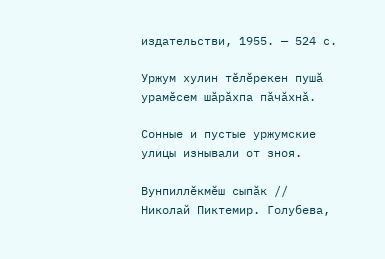издательстви, 1955. — 524 с.

Уржум хулин тӗлӗрекен пушӑ урамӗсем шӑрӑхпа пӑчӑхнӑ.

Сонные и пустые уржумские улицы изнывали от зноя.

Вунпиллӗкмӗш сыпӑк // Николай Пиктемир. Голубева,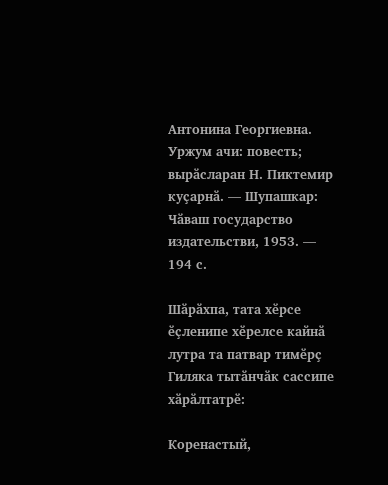Антонина Георгиевна. Уржум ачи: повесть; вырӑсларан Н. Пиктемир куҫарнӑ. — Шупашкар: Чӑваш государство издательстви, 1953. — 194 с.

Шӑрӑхпа, тата хӗрсе ӗҫленипе хӗрелсе кайнӑ лутра та патвар тимӗрҫ Гиляка тытӑнчӑк сассипе хӑрӑлтатрӗ:

Коренастый,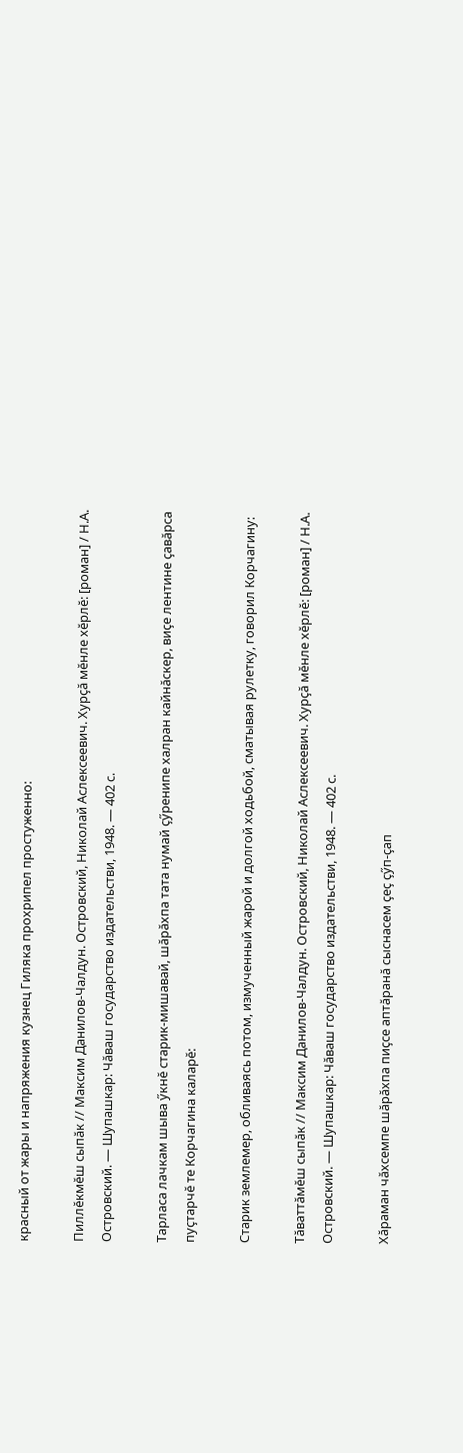красный от жары и напряжения кузнец Гиляка прохрипел простуженно:

Пиллӗкмӗш сыпӑк // Максим Данилов-Чалдун. Островский, Николай Аслексеевич. Хурҫӑ мӗнле хӗрлӗ: [роман] / Н.А. Островский. — Шупашкар: Чӑваш государство издательстви, 1948. — 402 с.

Тарласа лачкам шыва ӳкнӗ старик-мишавай, шӑрӑхпа тата нумай ҫӳренипе халран кайнӑскер, виҫе лентине ҫавӑрса пуҫтарчӗ те Корчагина каларӗ:

Старик землемер, обливаясь потом, измученный жарой и долгой ходьбой, сматывая рулетку, говорил Корчагину:

Тӑваттӑмӗш сыпӑк // Максим Данилов-Чалдун. Островский, Николай Аслексеевич. Хурҫӑ мӗнле хӗрлӗ: [роман] / Н.А. Островский. — Шупашкар: Чӑваш государство издательстви, 1948. — 402 с.

Хӑраман чӑхсемпе шӑрӑхпа пиҫсе аптӑранӑ сыснасем ҫеҫ ҫӳп-ҫап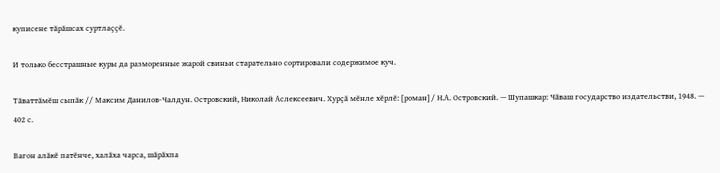куписене тӑрӑшсах суртлаҫҫӗ.

И только бесстрашные куры да разморенные жарой свиньи старательно сортировали содержимое куч.

Тӑваттӑмӗш сыпӑк // Максим Данилов-Чалдун. Островский, Николай Аслексеевич. Хурҫӑ мӗнле хӗрлӗ: [роман] / Н.А. Островский. — Шупашкар: Чӑваш государство издательстви, 1948. — 402 с.

Вагон алӑкӗ патӗнче, халӑха чарса, шӑрӑхпа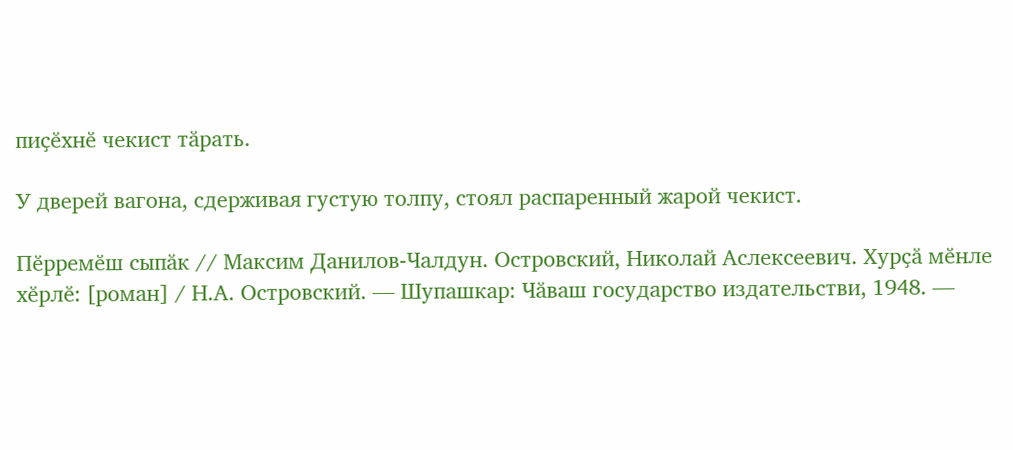пиҫӗхнӗ чекист тӑрать.

У дверей вагона, сдерживая густую толпу, стоял распаренный жарой чекист.

Пӗрремӗш сыпӑк // Максим Данилов-Чалдун. Островский, Николай Аслексеевич. Хурҫӑ мӗнле хӗрлӗ: [роман] / Н.А. Островский. — Шупашкар: Чӑваш государство издательстви, 1948. —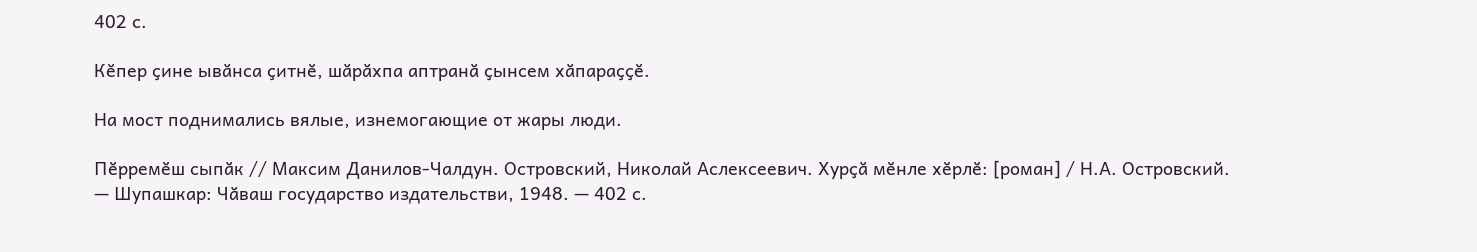402 с.

Кӗпер ҫине ывӑнса ҫитнӗ, шӑрӑхпа аптранӑ ҫынсем хӑпараҫҫӗ.

На мост поднимались вялые, изнемогающие от жары люди.

Пӗрремӗш сыпӑк // Максим Данилов-Чалдун. Островский, Николай Аслексеевич. Хурҫӑ мӗнле хӗрлӗ: [роман] / Н.А. Островский. — Шупашкар: Чӑваш государство издательстви, 1948. — 402 с.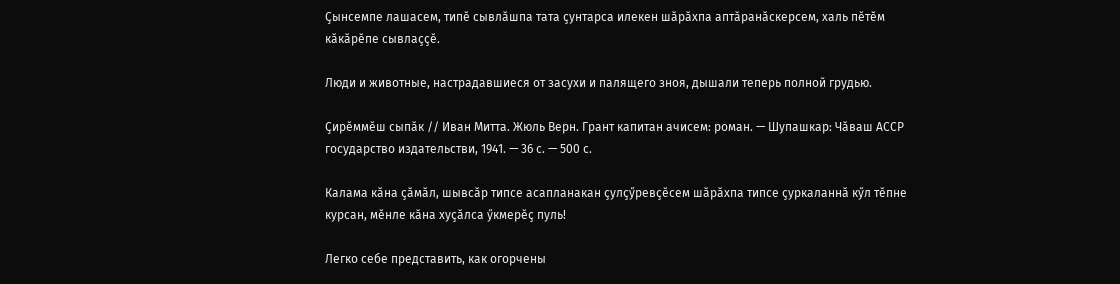Ҫынсемпе лашасем, типӗ сывлӑшпа тата ҫунтарса илекен шӑрӑхпа аптӑранӑскерсем, халь пӗтӗм кӑкӑрӗпе сывлаҫҫӗ.

Люди и животные, настрадавшиеся от засухи и палящего зноя, дышали теперь полной грудью.

Ҫирӗммӗш сыпӑк // Иван Митта. Жюль Верн. Грант капитан ачисем: роман. — Шупашкар: Чӑваш АССР государство издательстви, 1941. — 36 с. — 500 с.

Калама кӑна ҫӑмӑл, шывсӑр типсе асапланакан ҫулҫӳревҫӗсем шӑрӑхпа типсе ҫуркаланнӑ кӳл тӗпне курсан, мӗнле кӑна хуҫӑлса ӳкмерӗҫ пуль!

Легко себе представить, как огорчены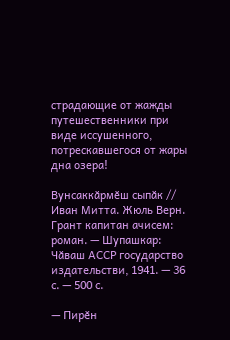страдающие от жажды путешественники при виде иссушенного, потрескавшегося от жары дна озера!

Вунсаккӑрмӗш сыпӑк // Иван Митта. Жюль Верн. Грант капитан ачисем: роман. — Шупашкар: Чӑваш АССР государство издательстви, 1941. — 36 с. — 500 с.

— Пирӗн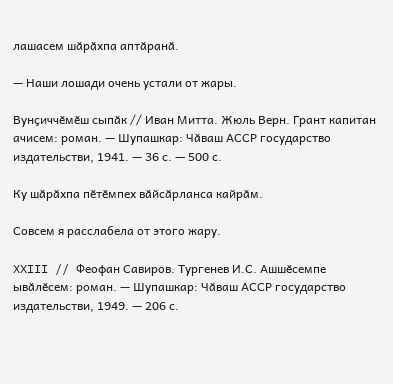лашасем шӑрӑхпа аптӑранӑ.

— Наши лошади очень устали от жары.

Вунҫиччӗмӗш сыпӑк // Иван Митта. Жюль Верн. Грант капитан ачисем: роман. — Шупашкар: Чӑваш АССР государство издательстви, 1941. — 36 с. — 500 с.

Ку шӑрӑхпа пӗтӗмпех вӑйсӑрланса кайрӑм.

Совсем я расслабела от этого жару.

XXIII // Феофан Савиров. Тургенев И.С. Ашшӗсемпе ывӑлӗсем: роман. — Шупашкар: Чӑваш АССР государство издательстви, 1949. — 206 с.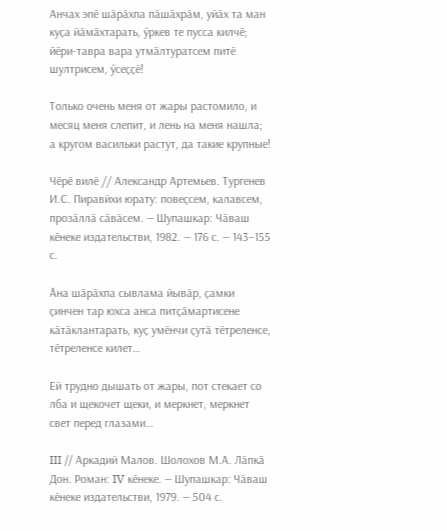Анчах эпӗ шӑрӑхпа пӑшӑхрӑм, уйӑх та ман куҫа йӑмӑхтарать, ӳркев те пусса килчӗ; йӗри-тавра вара утмӑлтуратсем питӗ шултрисем, ӳсеҫҫӗ!

Только очень меня от жары растомило, и месяц меня слепит, и лень на меня нашла; а кругом васильки растут, да такие крупные!

Чӗрӗ вилӗ // Александр Артемьев. Тургенев И.С. Пиравйхи юрату: повеҫсем, калавсем, прозӑллӑ сӑвӑсем. — Шупашкар: Чӑваш кӗнеке издательстви, 1982. — 176 с. — 143–155 с.

Ӑна шӑрӑхпа сывлама йывӑр, ҫамки ҫинчен тар юхса анса питҫӑмартисене кӑтӑклантарать, куҫ умӗнчи ҫутӑ тӗтреленсе, тӗтреленсе килет…

Ей трудно дышать от жары, пот стекает со лба и щекочет щеки, и меркнет, меркнет свет перед глазами…

III // Аркадий Малов. Шолохов М.А. Лӑпкӑ Дон. Роман: IV кӗнеке. — Шупашкар: Чӑваш кӗнеке издательстви, 1979. — 504 с.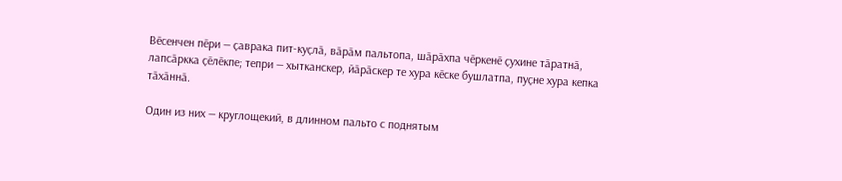Вӗсенчен пӗри — ҫаврака пит-куҫлӑ, вӑрӑм пальтопа, шӑрӑхпа чӗркенӗ ҫухине тӑратнӑ, лапсӑркка ҫӗлӗкпе; тепри — хытканскер, йӑрӑскер те хура кӗске бушлатпа, пуҫне хура кепка тӑхӑннӑ.

Один из них — круглощекий, в длинном пальто с поднятым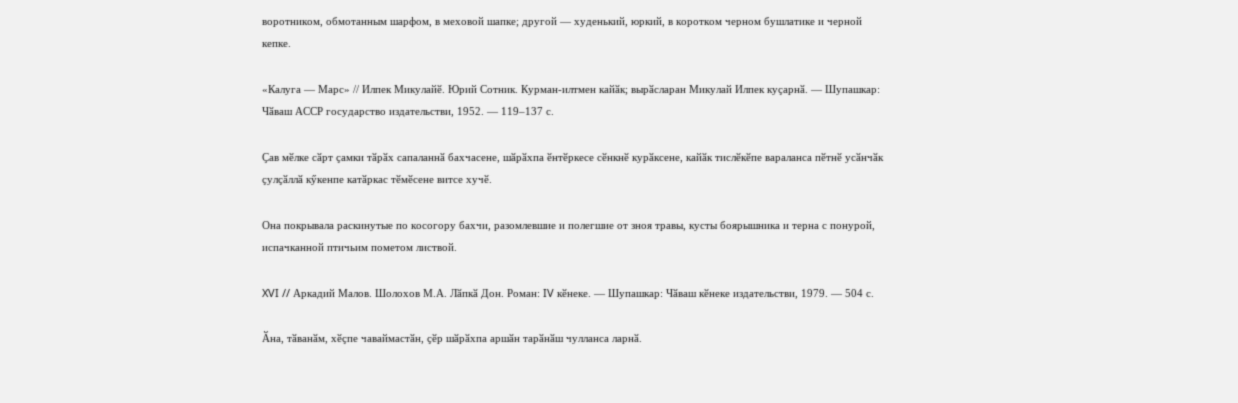воротником, обмотанным шарфом, в меховой шапке; другой — худенький, юркий, в коротком черном бушлатике и черной кепке.

«Калуга — Марс» // Илпек Микулайӗ. Юрий Сотник. Курман-илтмен кайӑк; вырӑсларан Микулай Илпек куҫарнӑ. — Шупашкар: Чӑваш АССР государство издательстви, 1952. — 119–137 с.

Ҫав мӗлке сӑрт ҫамки тӑрӑх сапаланнӑ бахчасене, шӑрӑхпа ӗнтӗркесе сӗнкнӗ курӑксене, кайӑк тислӗкӗпе вараланса пӗтнӗ усӑнчӑк ҫулҫӑллӑ кӳкенпе катӑркас тӗмӗсене витсе хучӗ.

Она покрывала раскинутые по косогору бахчи, разомлевшие и полегшие от зноя травы, кусты боярышника и терна с понурой, испачканной птичьим пометом листвой.

XVI // Аркадий Малов. Шолохов М.А. Лӑпкӑ Дон. Роман: IV кӗнеке. — Шупашкар: Чӑваш кӗнеке издательстви, 1979. — 504 с.

Ӑна, тӑванӑм, хӗҫпе чаваймастӑн, ҫӗр шӑрӑхпа аршӑн тарӑнӑш чулланса ларнӑ.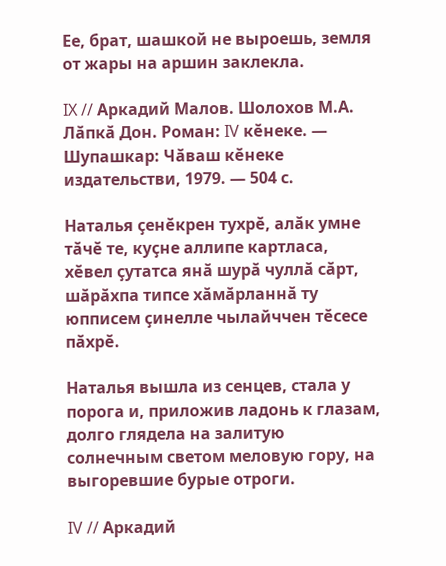Ее, брат, шашкой не выроешь, земля от жары на аршин заклекла.

IX // Аркадий Малов. Шолохов М.А. Лӑпкӑ Дон. Роман: IV кӗнеке. — Шупашкар: Чӑваш кӗнеке издательстви, 1979. — 504 с.

Наталья ҫенӗкрен тухрӗ, алӑк умне тӑчӗ те, куҫне аллипе картласа, хӗвел ҫутатса янӑ шурӑ чуллӑ сӑрт, шӑрӑхпа типсе хӑмӑрланнӑ ту юпписем ҫинелле чылайччен тӗсесе пӑхрӗ.

Наталья вышла из сенцев, стала у порога и, приложив ладонь к глазам, долго глядела на залитую солнечным светом меловую гору, на выгоревшие бурые отроги.

IV // Аркадий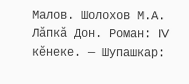Малов. Шолохов М.А. Лӑпкӑ Дон. Роман: IV кӗнеке. — Шупашкар: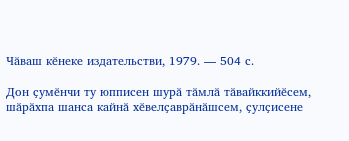Чӑваш кӗнеке издательстви, 1979. — 504 с.

Дон ҫумӗнчи ту юпписен шурӑ тӑмлӑ тӑвайккийӗсем, шӑрӑхпа шанса кайнӑ хӗвелҫаврӑнӑшсем, ҫулҫисене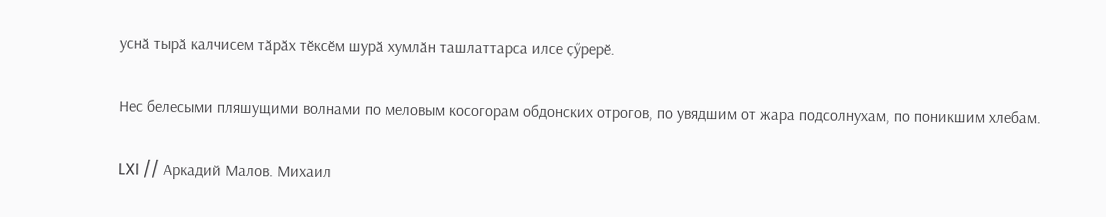уснӑ тырӑ калчисем тӑрӑх тӗксӗм шурӑ хумлӑн ташлаттарса илсе ҫӳрерӗ.

Нес белесыми пляшущими волнами по меловым косогорам обдонских отрогов, по увядшим от жара подсолнухам, по поникшим хлебам.

LXI // Аркадий Малов. Михаил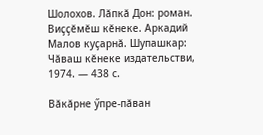Шолохов. Лӑпкӑ Дон: роман. Виҫҫӗмӗш кӗнеке. Аркадий Малов куҫарнӑ. Шупашкар: Чӑваш кӗнеке издательстви, 1974. — 438 с.

Вӑкӑрне ӳпре-пӑван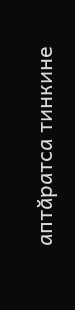аптӑратса тинкине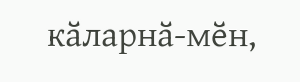кӑларнӑ-мӗн,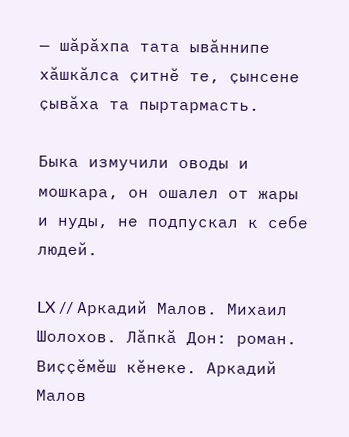— шӑрӑхпа тата ывӑннипе хӑшкӑлса ҫитнӗ те, ҫынсене ҫывӑха та пыртармасть.

Быка измучили оводы и мошкара, он ошалел от жары и нуды, не подпускал к себе людей.

LX // Аркадий Малов. Михаил Шолохов. Лӑпкӑ Дон: роман. Виҫҫӗмӗш кӗнеке. Аркадий Малов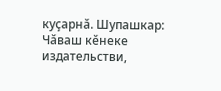куҫарнӑ. Шупашкар: Чӑваш кӗнеке издательстви,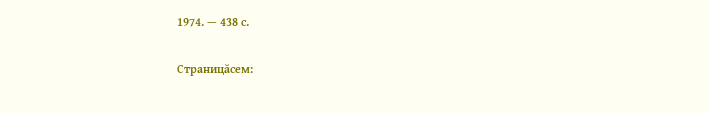1974. — 438 с.

Страницăсем: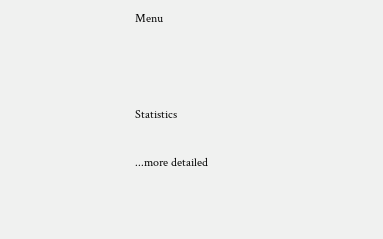Menu



Statistics

...more detailed